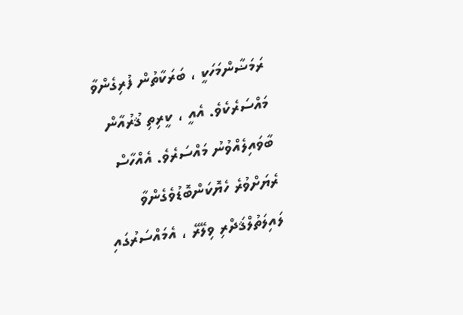ރަމަޟާންމަހަކީ ، ބަރަކާތުން ފުރިގެންވާ މައްސަރެކެވެ. އެއީ ، ކީރިތި ޤުރުއާން ބާވައިލެއްވުނު މައްސަރެވެ. އެއްހާސް ރެޔަށްވުރެ ހެޔޮކަންބޮޑުވެގެންވާ ލައިލަތުލްޤަދްރި ވިލޭރޭ ، އެމައްސަރުގައި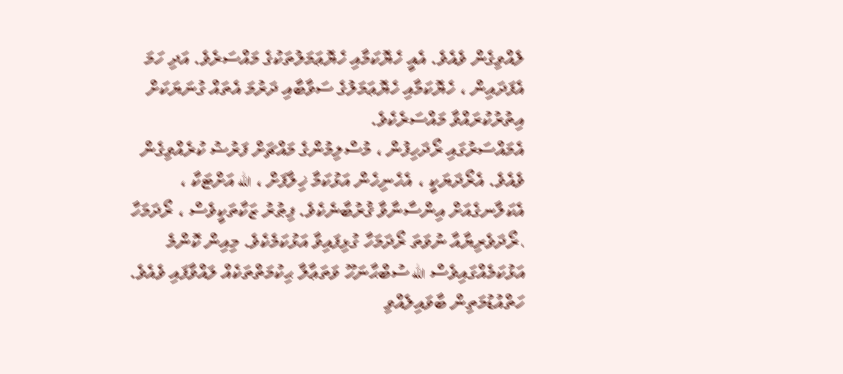ލެއްވިގެން ވެއެވެ. އެއީ ހެޔޮކަމާއި ހެޔޮޢަމަލުތަކުގެ މައްސަރެވެ. އަދި ހަމަ އެފަދައިން ، ހެޔޮކަމާއި ހެޔޮޢަމަލުގެ ސަވާބާއި ދަރުމަ އެތައް ގުނަޔަކަށް އިތުރުކުރައްވާ މައްސަރެކެވެ.
އެމައްސަރުގައި ރޯދަހިފުން ، މުސްލިމުންގެ މައްޗަށް ފަރުޟު ކުރެއްވިގެން ވެއެވެ. އެރޯދަޔަކީ ، އެހެނިހެން އަޅުކަމާ ޚިލާފަށް ، الله އަށްޓަކާ ، އެކަލާނގެއަށް އިންސާނާވާ ޤުރުބާނެކެވެ. ފިޠުރު ޒަކާތަކީވެސް ، ރޯދަމަހާ ، ރޯދަވެރިޔާއާ ނުވަތަ ރޯދަމަހާ ގުޅިފައިވާ އަޅުކަމެކެވެ. މިއިން ކޮންމެ އަޅުކަމެއްގައިވެސް الله ސުބްޙާނަހޫ ވަތަޢާލާ ޙިކުމަތްތަކެއް ލައްވާފައި ވެއެވެ.
ހަތްއުޑުމަތިން ބާވައިލެއްވި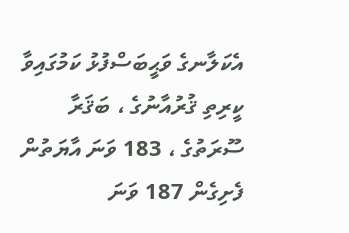އެކަލާނގެ ވަޙީބަސްފުޅު ކަމުގައިވާ ކީރިތި ޤުރުއާނުގެ ، ބަޤަރާ ސޫރަތުގެ ، 183 ވަނަ އާޔަތުން ފެށިގެން 187 ވަނަ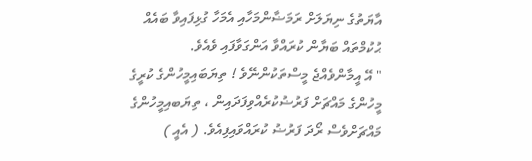އާޔަތުގެ ނިޔަލަށް ރަމަޟާންމަހާއި އެމަހާ ގުޅިފައިވާ ބައެއް ޙުކުމްތައް ބަޔާން ކުރައްވާ އަންގަވާފައި ވެއެވެ.
" އޭ އީމާންވެއްޖެ މީސްތަކުންނޭވެ ! ތިޔަބައިމީހުންގެ ކުރީގެ މީހުންގެ މައްޗަށް ފަރުޟުކުރެއްވިފަދައިން ، ތިޔަބއިމީހުންގެ މައްޗަށްވެސް ރޯދަ ފަރުޟު ކުރައްވައިފިއެވެ. ( އެއީ )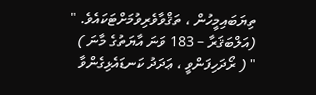ތިޔަބައިމީހުން ، ތަޤްވާވެރިވުމަށްޓަކައެވެ. " (އަލްބަޤަރާ – 183 ވަނަ އާޔަތުގެ މާނަ )
" ( ރޯދަހިފަންވީ ، ޢަދަދު ކަނޑައެޅިގެންވާ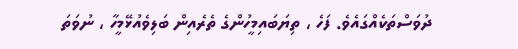ދުވަސްތަކެއްގައެވެ. ފަހެ ، ތިޔަބައިމީހުންގެ ތެރެއިން ބަލިވެއުޅޭމީހާ ، ނުވަތަ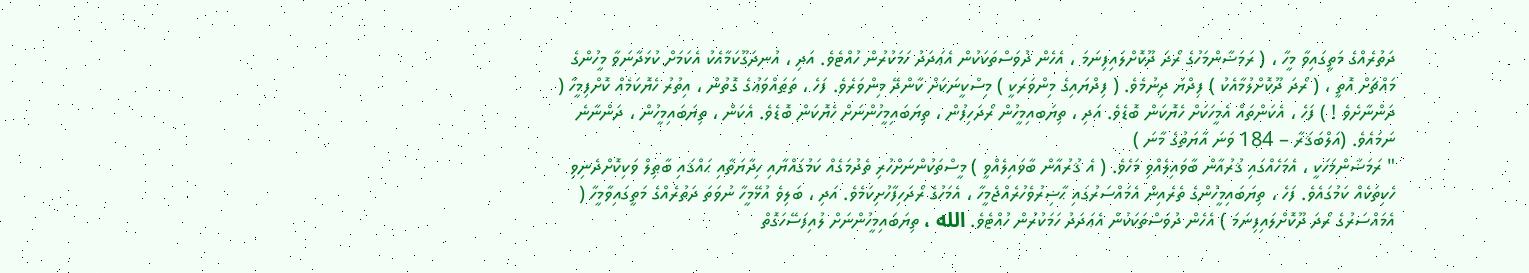ދަތުރެއްގެ މަތީގައިވާ މީހާ ، ( ރަމަޟާންމަހުގެ ރޯދަ ދޫކޮށްލައިފިނަމަ ، އެހެން ދުވަސްތަކަކުން އެޢަދަދު ހަމަކުރުން ހުއްޓެވެ. އަދި ، އުނދަގޫކަމާއެކު އެކަމަށް ކުޅަދާނަވާ މީހުންގެ މައްޗަށް އޮތީ ، ( ރޯދަ ދޫކޮށްލުމާއެކު ) ފިދްޔަ ދިނުމެވެ. ( ފިދްޔައިގެ މިންވަރަކީ ) މިސްކީނަކަށް ކާންދޭ މިންވަރެވެ. ފަހެ ، ތަޠައްވަޢުގެ ގޮތުން ، އިތުރު ހެޔޮކަމެއް ކޮށްފިމީހާ ( ދަންނާށެވެ ! ) ފަހެ ، އެކަންތައް އެމީހަކަށް ހެޔޮކަން ބޮޑެވެ. އަދި ، ތިޔަބއިމީހުން ރޯދަހިފުން ، ތިޔަބައިމީހުންނަށް ހެޔޮކަން ބޮޑެވެ. އެކަން ، ތިޔަބައިމީހުން ، ދަންނާނެ ނަމައެވެ. (އަލްބަޤަރާ – 184 ވަނަ އާޔަތުގެ މާނަ )
" ރަމަޟާންމަހަކީ ، އެމަހެއްގައި ޤުރުއާން ބާވައިލެއްވި މަހެވެ. ( އެ ޤުރުއާން ބާވައިލެއްވީ ) މީސްތަކުންނަށްހުރި ތެދުމަގެއް ކަމުގައްޔާއި ހިދާޔަތާއި ޙައްޤައި ބާޠިލް ވަކިކޮށްދެނިވި ހެކިތަކެއް ކަމުގައެވެ. ފަހެ ، ތިޔަބައިމީހުންގެ ތެރެއިން އެމައްސަރުގައި ޙާޟިރުވެހުރެއްޖެމީހާ ، އެމަހުގެ ރޯދަހިފާހުށިކަމެވެ. އަދި ، ބަލިވެ އުޅޭމީހާ ނުވަތަ ދަތުރެއްގެ މަތީގައިވާމީހާ ( އެމައްސަރުގެ ރޯދަ ދޫކޮށްލައިފިނަމަ ) އެހެން ދުވަސްތަކަކުން އެޢަދަދު ހަމަކުރުން ހުއްޓެވެ. الله ، ތިޔަބައިމީހުންނަށް ލުއިފަސޭހަގޮތް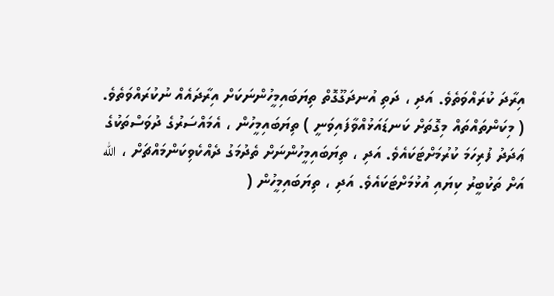އިރާދަ ކުރައްވަތެވެ. އަދި ، ދަތި އުނދަގޫގޮތް ތިޔަބައިމީހުންނަކަށް އިރާދައެއް ނުކުރައްވަތެވެ. ( މިކަންތައްތައް މިގޮތަށް ކަނޑައަޅުއްވާފައިވަނީ ) ތިޔަބައިމީހުން ، އެމައްސަރުގެ ދުވަސްތަކުގެ ޢަދަދު ފުރިހަމަ ކުރުމަށްޓަކައެވެ. އަދި ، ތިޔަބައިމީހުންނަށް ތެދުމަގު ދެއްކެވިކަންމައްޗަށް ، الله އަށް ތަކުބީރު ކިޔައި އުޅުމަށްޓަކައެވެ. އަދި ، ތިޔަބައިމީހުން (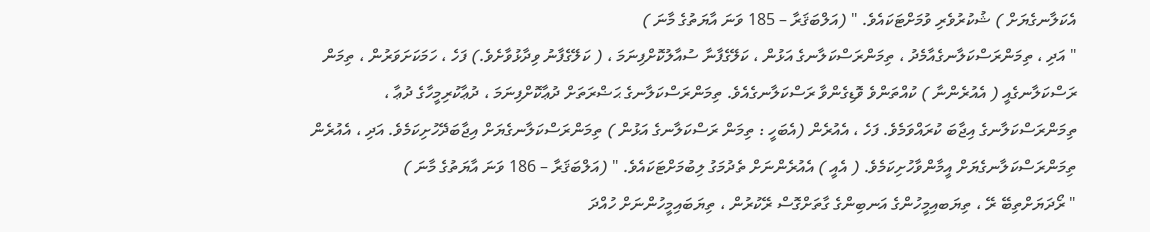އެކަލާނގެޔަށް ) ޝުކުރުވެރި ވުމަށްޓަކައެވެ. " (އަލްބަޤަރާ – 185 ވަނަ އާޔަތުގެ މާނަ )
" އަދި ، ތިމަންރަސްކަލާނގެއާމެދު ، ތިމަންރަސްކަލާނގެ އަޅުން ، ކަލޭގެފާނާ ސުއާލުކޮށްފިނަމަ ، ( ކަލޭގެފާނު ވިދާޅުވާށެވެ.) ފަހެ ، ހަމަކަށަވަރުން ، ތިމަން ރަސްކަލާނގެއީ ( އެއުރެންނާ ) ކުއްތަންވެ ވޮޑިގެންވާ ރަސްކަލާނގެއެވެ. ތިމަންރަސްކަލާނގެ ޙަޟްރަތަށް ދުޢާކޮށްފިނަމަ ، ދުޢާކުރިމީހާގެ ދުޢާ ، ތިމަންރަސްކަލާނގެ އިޖާބަ ކުރައްވަމެވެ. ފަހެ ، އެއުރެން (އެބަހީ : ތިމަން ރަސްކަލާނގެ އަޅުން ) ތިމަންރަސްކަލާނގެޔަށް އިޖާބަދޭހުށިކަމެވެ. އަދި ، އެއުރެން ތިމަންރަސްކަލާނގެޔަށް އީމާންވާހުށިކަމެވެ. ( އެއީ ) އެއުރެންނަށް ތެދުމަގު ލިބުމަށްޓަކައެވެ. " (އަލްބަޤަރާ – 186 ވަނަ އާޔަތުގެ މާނަ )
" ރޯދަޔަށްތިބޭ ރޭ ، ތިޔަބއިމީހުންގެ އަނބިންގެ ގާތަށްގޮސް ރޭކުރުން ، ތިޔަބައިމީހުންނަށް ހުއްދަ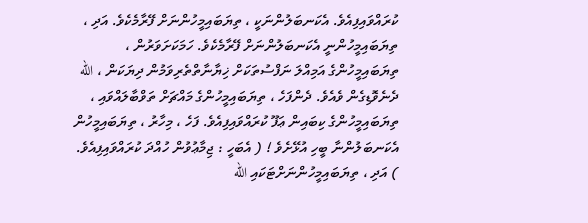ކުރައްވައިފިއެވެ. އެކަނބަލުންނަކީ ، ތިޔަބައިމީހުންނަށް ފޭރާމެކެވެ. އަދި ، ތިޔަބައިމީހުންނީ އެކަނބަލުންނަށް ފޭރާމެކެވެ. ހަމަކަށަވަރުން ، ތިޔަބައިމީހުންގެ އަމިއްލަ ނަފްސުތަކަށް ޚިޔާނާތްތެރިވަމުން ދިޔަކަން ، الله ދެނެވޮޑިގެން ވެއެވެ. ދެންފަހެ ، ތިޔަބައިމީހުންގެ މައްޗަށް ތަވްބާލައްވައި ، ތިޔަބައިމީހުންގެ ކިބައިން ޢަފޫ ކުރައްވައިފިއެވެ. ފަހެ ، މިހާރު ، ތިޔަބައިމީހުން އެކަނބަލުންނާ ބީހި އުޅޭށެވެ ! ( އެބަހީ : ޖިމާޢުވުން ހުއްދަ ކުރައްވައިފިއެވެ. ) އަދި ، ތިޔަބައިމީހުންނަށްޓަކައި الله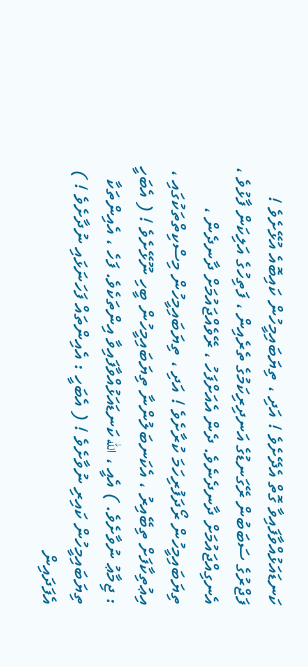ކަނޑައަޅުއްވާފައިވާ ގޮތް އެދޭށެވެ ! އަދި ، ތިޔަބައިމީހުން ކައިބޮއެ އުޅޭށެވެ ! ފަޖްރުގެ ސަބަބުން ރޭގަނޑުގެ އަނދިރިކަމުގެ ތެރެއިން ، ފަތިހުގެ އަލިކަން ފާޅުވެ ، އެނގިއްޖައުމަށް ދާނދެނެވެ. ދެން އެއަށްފަހު ، ރޭވެއްޖައުމަށް ދާނދެން ، ތިޔަބައިމީހުން ރޯދަފުރިހަމަ ކުރާށެވެ ! އަދި ، ތިޔަބައިމީހުން މިސްކިތްތަކުގައި ، އިޢުތިކާފަށް ތިބޭއިރު ، އެކަނބަލުންނާ ތިޔަބައިމީހުން ބީހި ނޫޅޭށެވެ ! ( އެބަހީ : ޖިމާޢު ނުވާށެވެ. ) އެއީ ، الله ކަނޑައަޅުއްވާފައިވާ އިންތަކެވެ. ފަހެ ، އެއިންތަކާ ތިޔަބައިމީހުން ކައިރި ނުވާށެވެ ! ( އެބަހީ : އެއިންތައް ފަހަނަޅައި ނުދާށެވެ ! ) އެފަދައިން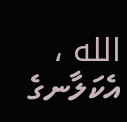الله ، އެކަލާނގެ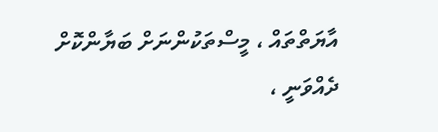އާޔަތްތައް ، މީސްތަކުންނަށް ބަޔާންކޮށް ދެއްވަނީ ،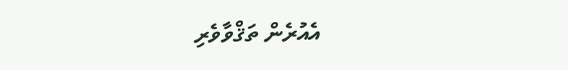އެއުރެން ތަޤްވާވެރި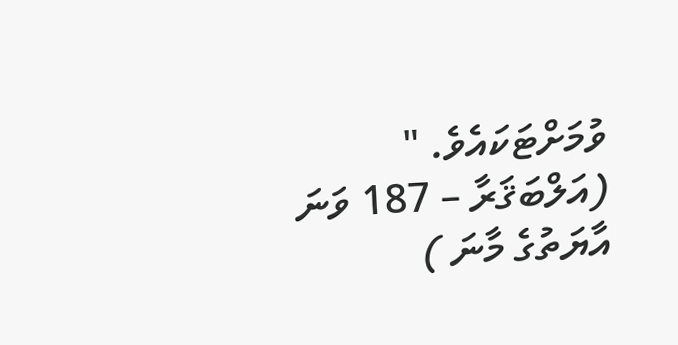ވުމަށްޓަކައެވެ. " (އަލްބަޤަރާ – 187 ވަނަ އާޔަތުގެ މާނަ )